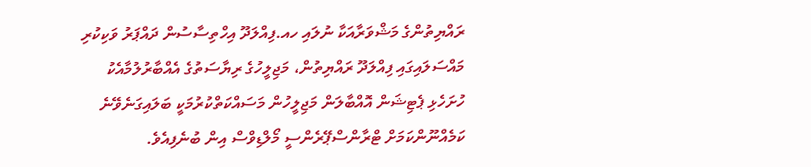ރައްޔިތުންގެ މަޝްވަރާއަކާ ނުލައި ހއ.ފިއްލަދޫ އިހްތިސާސުން ދައްޕަރު ވަކިކުރި މައްސަލައިގައި ފިއްލަދޫ ރައްޔިތުން، މަޖިލީހުގެ ރިޔާސަތުގެ އެއްބާރުލުމާއެކު ހުށަހެޅި ޕެޓިޝަން އޮއްބާލަން މަޖިލީހުން މަސައްކަތްކުރުމަކީ ބަލައިގަނެވޭނެ ކަމެއްނޫންކަމަށް ޓްރާންސްޕޭރެންސީ މޯލްޑިވްސް އިން ބުނެފިއެވެ.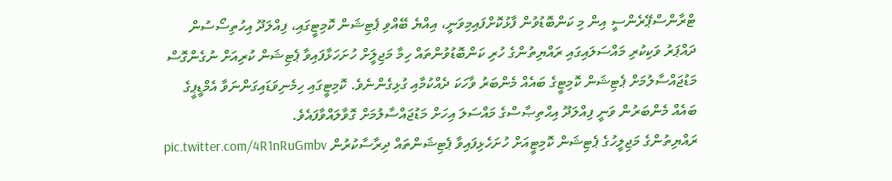ޓްރާންސްޕޭރެންސީ އިން މި ކަންބޮޑުވުން ފާޅުކޮށްފައިމިވަނީ، އިއްޔެ ބޭއްވި ޕެޓިޝަން ކޮމިޓީގައި، ފިއްލަދޫ އިހުތިސޯސުން ދައްޕަރު ވަކިކުރި މައްސަލައިގައި ރައްޔިތުންގެ ހުރި ކަންބޮޑުވުންތައް ހިމާ މަޖިލީަށް ހުށަހަޅާފައިވާ ޕެޓިޝަން ކުރިއަށް ނުގެންގޮސް މަޑުޖައްސާލުމަށް ޕެޓިޝަން ކޮމިޓީގެ ބައެއް މެންބަރު ވާހަކަ ދެއްކުމާއި ގުޅިގެންނެވެ. ކޮމިޓީގައި ހިމެނިވަޑައިގަންނަވާ އެމްޑީޕީގެ ބައެއް މެންބަރުން ވަނީ ފިއްލަދޫ އިޙްތިޞާސްގެ މައްސަލަ އިހަށް މަޑުޖައްސާލުމަށް ގޮވާލައްވާފައެވެ.
ރައްޔިތުންގެ މަޖިލީހުގެ ޕެޓިޝަން ކޮމިޓީއަށް ހުށަހެޅިފައިވާ ޕެޓިޝަންތައް ދިރާސާކުރުން pic.twitter.com/4R1nRuGmbv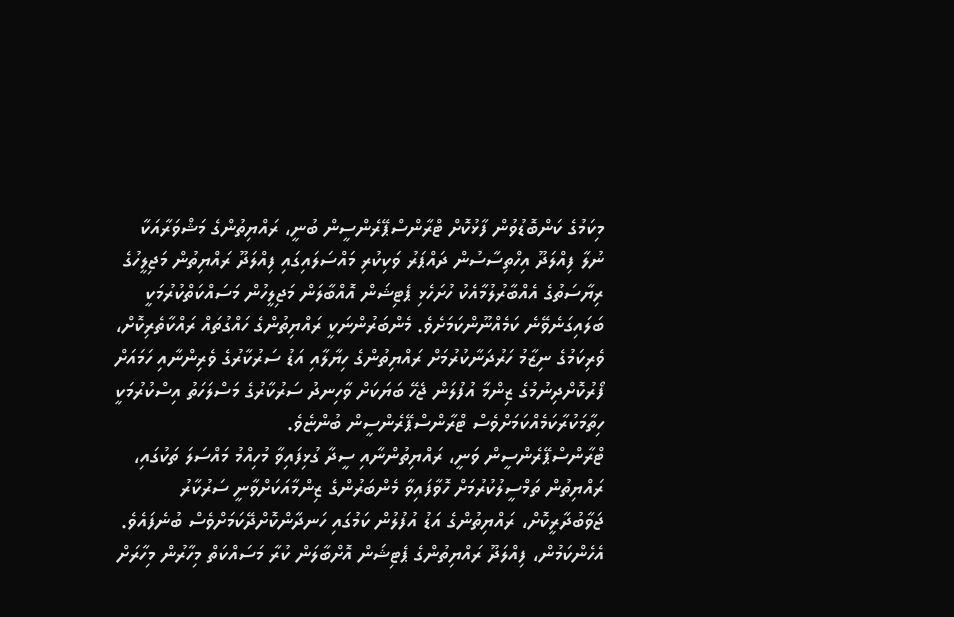މިކަމުގެ ކަންބޮޑުވުން ފާޅުކޮށް ޓްރާންސްޕޭރެންސީން ބުނީ، ރައްޔިތުންގެ މަޝްވަރާއަކާ ނުލާ ފިއްލަދޫ އިހްތިސާސުން ދައްޕަރު ވަކިކުރި މައްސަލައިގައި ފިއްލަދޫ ރައްޔިތުން މަޖިލީހުގެ ރިޔާސަތުގެ އެއްބާރުލުމާއެކު ހުށަހެޅި ޕެޓިޝަން އޮއްބާލަން މަޖިލީހުން މަސައްކަތްކުރުމަކީ ބަލައިގަނެވޭނެ ކަމެއްނޫންކަމަށެވެ. މެންބަރުންނަކީ ރައްޔިތުންގެ ހައްގުތައް ރައްކާތެރިކޮށް، ވެރިކަމުގެ ނިޒާމު ހަރުދަނާކުރުމަށް ރައްޔިތުންގެ ހިޔާލާއި އަޑު ސަރުކާރުގެ ވެރިންނާއި ހަމައަށް ފޯރުކޮށްދިނުމުގެ ޒިންމާ އުފުލަން ޖެހޭ ބަޔަކަށް ވާހިނދު ސަރުކާރުގެ މަސްލަހަތު އިސްކުރުމަކީ ހިތާމަކުރާކަމެއްކަމަށްވެސް ޓްރާންސްޕޭރެންސީން ބުންޏެވެ.
ޓްރާންސްޕޭރެންސީން ވަނީ، ރައްޔިތުންނާއި ސީދާ ގުޅިފައިވާ މުހިއްމު މައްސަލަ ތަކުގައި، ރައްޔިތުން ތަމްސީލުކުރުމަށް ހޮވާފައިވާ މެންބަރުންގެ ޒިންމާއަކަށްވާނީ ސަރުކާރު ޖަވާބުދާރީކޮށް، ރައްޔިތުންގެ އަޑު އުފުލުން ކަމުގައި ހަނދާންކޮށްދޭކަމަށްވެސް ބުނެފައެވެ.
އެހެންކަމުން، ފިއްލަދޫ ރައްޔިތުންގެ ޕެޓިޝަން އޮށްބާލަން ކުރާ މަސައްކަތް މިހާރުން މިހާރަށް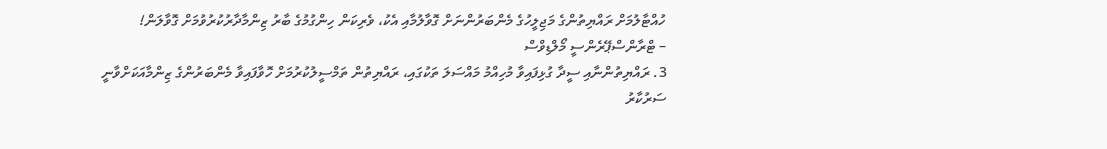ހުއްޓާލުމަށް ރައްޔިތުންގެ މަޖިލީހުގެ މެންބަރުންނަށް ގޮވާލުމާއި އެކު، ވެރިކަން ހިންގުމުގެ ބާރު ޒިންމާދާރުކުރުވުމަށް ގޮވާލަން!
– ޓްރާންސްޕޭރެންސީ މޯލްޑިވްސް
3. ރައްޔިތުންނާއި ސީދާ ގުޅިފައިވާ މުހިއްމު މައްސަލަ ތަކުގައި، ރައްޔިތުން ތަމްސީލުކުރުމަށް ހޮވާފައިވާ މެންބަރުންގެ ޒިންމާއަކަށްވާނީ ސަރުކާރު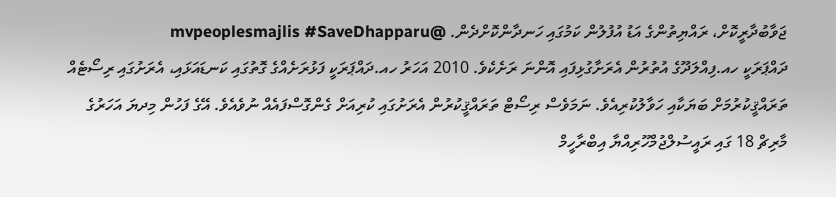ޖަވާބުދާރީކޮށް، ރައްޔިތުންގެ އަޑު އުފުލުން ކަމުގައި ހަނދާންކޮށްދެން. @mvpeoplesmajlis #SaveDhapparu
ދައްޕަރަކީ ހއ.ފިއްލަދޫގެ އުތުރުން އެރަށާގުޅިފައި އޮންނަ ރަށެކެވެ. 2010 އަހަރު ހއ.ދައްޕަރަކީ ފަޅުރަށެއްގެ ގޮތުގައި ކަނޑައަޅައި، އެރަށުގައި ރިސޯޓެއް ތަރައްޤީކުރުމަށް ބަޔަކާއި ހަވާލުކުރިއެވެ. ނަމަވެސް ރިސޯޓް ތަރައްޤީކުރުން އެރަށުގައި ކުރިއަށް ގެންގޮސްފައެއް ނުވެއެވެ. އޭގެ ފަހުން މިދޔަ އަހަރުގެ މާރިޗް 18 ގައި ރައީސުލްޖުމްހޫރިއްޔާ އިބްރާހީމް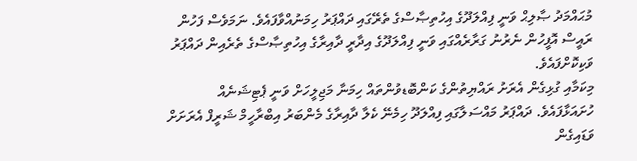މުޙައްމަދު ޞާލިޙް ވަނީ ފިއްލަދޫގެ އިހުތިޞާސްގެ ތެރޭގައި ދައްޕަރު ހިމަނުއްވާފައެވެ. ނަމަވެސް ފަހުން ރައީސް އޮފީހުން ނެރުނު ގަރާރެއްގައި ވަނީ ފިއްލަދޫގެ އިދާރީ ދާއިރާގެ އިހުތިޞާސްގެ ތެރެއިން ދައްޕަރު ވަކިކޮށްފައެވެ.
މިކަމާއި ގުޅިގެން އެރަށު ރައްޔިތުންގެ ކަންބޮޑވުންތައް ހިމަނާ މަޖިލީހަށް ވަނީ ޕެޓިޝަނެއް ހުށައަޅާފައެވެ. ދައްޕަރު މައްސަލާގައި ފިއްލަދޫ ހިމެނޭ ކެލާ ދާއިރާގެ މެންބަރު އިބްރާހީމް ޝަރީފް އެރަށަށް ވަޑައިގެން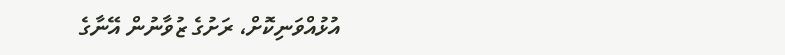އުޅުއްވަނިކޮށް، ރަށުގެ ޒުވާނުން އޭނާގެ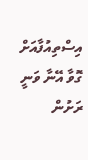އިސްތިއުފާއަށް ގޮވާ އޭނާ ވަނީ ރަށުން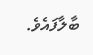ބާލާފައެވެ.